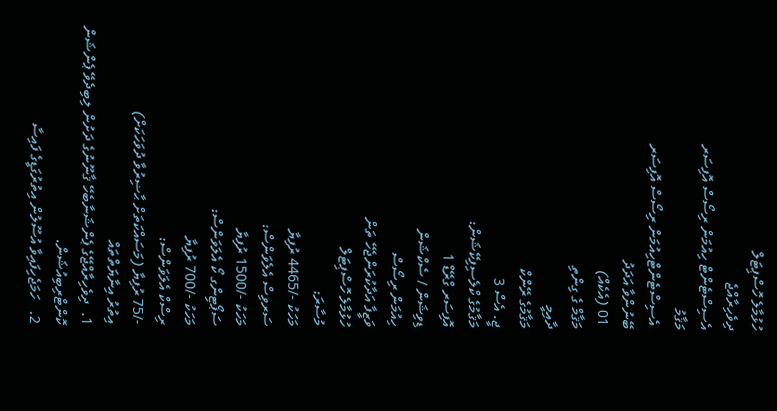ހުޅުމާލެ ހޮސްޕިޓަލް
ދިވެހިރާއްޖެ
އެސިސްޓެންޓް ހިއުމަން ރިސޯސް އޮފިސަރ
މަޤާމު
 އެސިސްޓެންޓްހިއުމަން ރިސޯސް އޮފިސަރ
ބޭނުންވާ އަދަދު
 01 (އެކެއް)
މަޤާމް ގެ ގިންތި
ދާއިމީ
މަޤާމުގެ ރޭންކް
ޖީ. އެސް 3
މަޤާމުގެ ކްލެސިފިކޭޝަން:
އޮފިސަރ ގްރޭޑް 1
ޑިވިޝަން / ސެކްޝަން
ހިއުމަން ރިސޯސް
ވަޒީފާ އަދާކުރަންޖެހޭ ތަން
ހުޅުމާލެ ހޮސްޕިޓަލް
މުސާރަ:
މަހަކު -/4465 ރުފިޔާ
ސަރވިސް އެލެވަންސް:
މަހަކު -/1500 ރުފިޔާ
ސަޕޯޓިންގ ކޯ އެލަވަންސް:
މަހަކު -/700 ރުފިޔާ
ރިސްކް އެލަވަންސް:
-/75 ރުފިޔާ (މަސައްކަތަށް ޙާޟިރުވާ ދުވަހަކަށް)
އިތުރު އިނާޔަތްތައް
1.  ދިވެހިރާއްޖޭގެ ޕެންޝަނާބެހޭ ޤާނޫނުގެ ދަށުން ލިބިދެވޭ ޕެންޝަން ކޮންޓްރިބިއުޝަން.
2.   ހަމަޖެހިފައިވާ އުސޫލުން އިތުރުގަޑީގެ ފައިސާ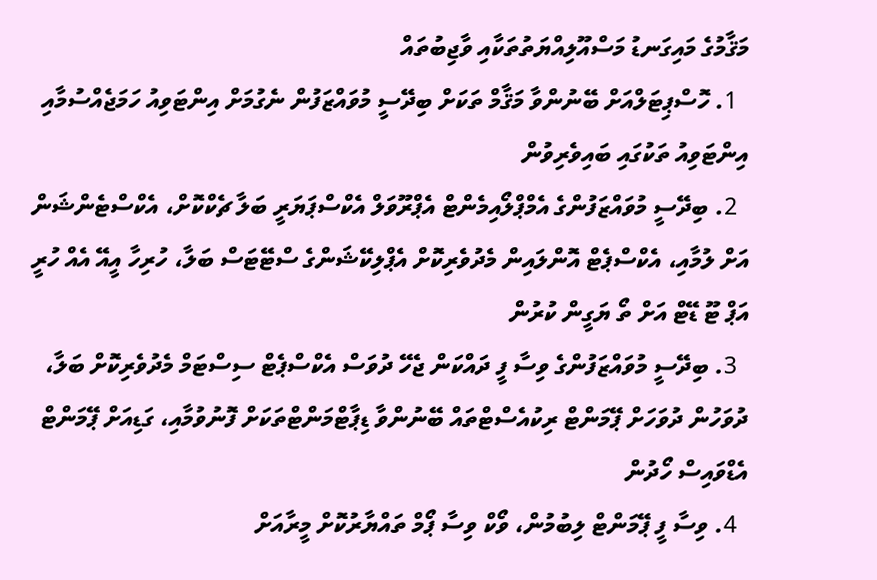މަޤާމުގެ މައިގަނޑު މަސްއޫލިއްޔަތުތަކާއި ވާޖިބުތައް
  1. ހޮސްޕިޓަލްއަށް ބޭނުންވާ މަޤާމް ތަކަށް ބިދޭސީ މުވައްޒަފުން ނެގުމަށް އިންޓަވިއު ހަމަޖެއްސުމާއި އިންޓަވިއު ތަކުގައި ބައިވެރިވުން
  2. ބިދޭސީ މުވައްޒަފުންގެ އެމްޕްލޯއިމެންޓް އެޕްރޫވަލް އެކްސްޕަޔަރީ ބަލާ ޗެކްކޮށް، އެކްސްޓެންޝަން އަށް ލުމާއި، އެކްސްޕެޓް އޮންލައިން މެދުވެރިކޮށް އެޕްލިކޭޝަންގެ ސްޓޭޓަސް ބަލާ، ހުރިހާ އީއޭ އެއް ހުރީ އަޕް ޓޫ ޑޭޓް އަށް ތޯ ޔަގީން ކުރުން
  3. ބިދޭސީ މުވައްޒަފުންގެ ވިސާ ފީ ދައްކަން ޖެހޭ ދުވަސް އެކްސްޕެޓް ސިސްޓަމް މެދުވެރިކޮށް ބަލާ، ދުވަހުން ދުވަހަށް ޕޭމަންޓް ރިކުއެސްޓްތައް ބޭނުންވާ ޑިޕާޓްމަންޓްތަކަށް ފޮނުވުމާއި، ގަޑިއަށް ޕޭމަންޓް އެޑްވައިސް ހޯދުން
  4. ވިސާ ފީ ޕޭމަންޓް ލިބުމުން، ވޯކް ވިސާ ޕޯމް ތައްޔާރުކޮށް މީރާއަށް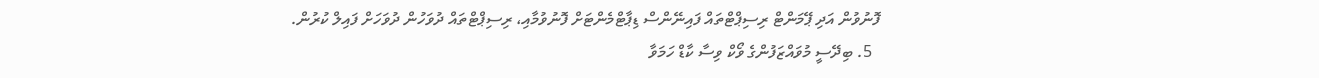ފޮނުވުން އަދި ޕޭމަންޓް ރިސިޕްޓްތައް ފައިނޭންސް ޑިޕާޓްމެންޓަށް ފޮނުވުމާއި، ރިސިޕްޓްތައް ދުވަހުން ދުވަހަށް ފައިލް ކުރުން.
  5. ބިދޭސީ މުވައްޒަފުންގެ ވޯކް ވިސާ ކާޑް ހަމަވާ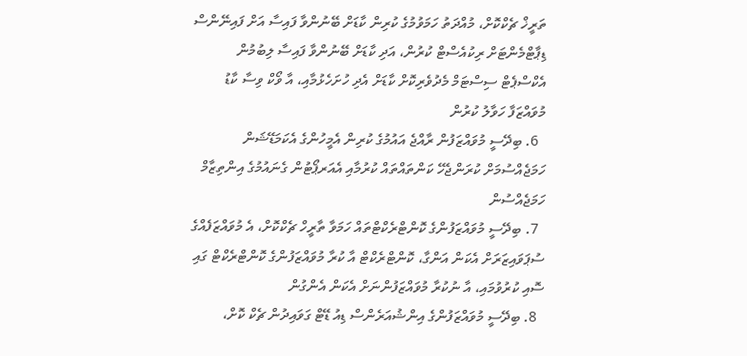ތަރީޚް ޗެކްކޮށް، މުއްދަތު ހަމަވުމުގެ ކުރިން ކާޑަށް ބޭނުންވާ ފައިސާ އަށް ފައިނޭންސް ޑިޕާޓްމެންޓަށް ރިކުއެސްޓް ކުރުން، އަދި ކާޑަށް ބޭނުންވާ ފައިސާ ލިބުމުން އެކްސްޕެޓް ސިސްޓަމް މެދުވެރިކޮށް ކާޑަށް އެދި ހުށަހެޅުމާއި، އާ ވޯކް ވިސާ ކާޑު މުވައްޒަފާ ހަވާލު ކުރުން
  6. ބިދޭސީ މުވައްޒަފުން ރާއްޖެ އައުމުގެ ކުރިން އެމީހުންގެ އެކަމަޑޭޝަން ހަމަޖެއްސުމަށް ކުރަންޖެހޭ ކަންތައްތައް ކުރުމާއި އެއަރޕޯޓުން ގެނައުމުގެ އިންތިޒާމް ހަމަޖެއްސުން
  7. ބިދޭސީ މުވައްޒަފުންގެ ކޮންޓްރެކްޓްތައް ހަމަވާ ތާރީހް ޗެކްކޮށް، އެ މުވައްޒަފެއްގެ ސުޕަވައިޒަރަށް އެކަން އަންގާ، ކޮންޓްރެކްޓް އާ ކުރާ މުވައްޒަފުންގެ ކޮންޓްރެކްޓް ގައި ސޮއި ކުރުވުމައި، އާ ނުކުރާ މުވައްޒަފުންނަށް އެކަން އެންގުން
  8. ބިދޭސީ މުވައްޒަފުންގެ އިންޝުއަރެންސް ޑިއު ޑޭޓް ގަވައިދުން ޗެކް ކޮށް،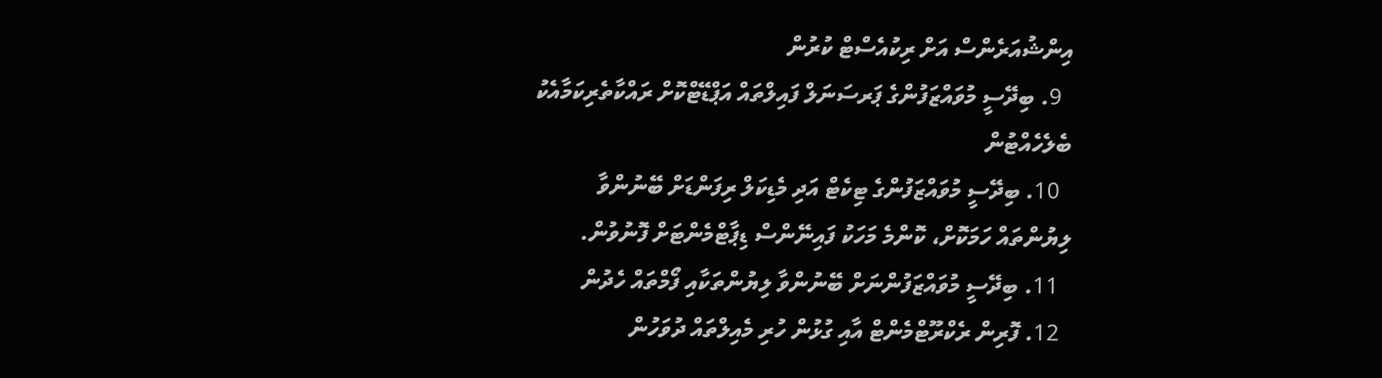އިންޝުއަރެންސް އަށް ރިކުއެސްޓް ކުރުން
  9. ބިދޭސީ މުވައްޒަފުންގެ ޕަރސަނަލް ފައިލްތައް އަޕްޑޭޓްކޮށް ރައްކާތެރިކަމާއެކު ބެލެހެއްޓުން
  10. ބިދޭސީ މުވައްޒަފުންގެ ޓިކެޓް އަދި މެޑިކަލް ރިފަންޑަށް ބޭނުންވާ ލިޔުންތައް ހަމަކޮށް، ކޮންމެ މަހަކު ފައިނޭންސް ޑިޕާޓްމެންޓަށް ފޮނުވުން.
  11. ބިދޭސީ މުވައްޒަފުންނަށް ބޭނުންވާ ލިޔުންތަކާއި ފޯމްތައް ހެދުން
  12. ފޮރިން ރެކްރޫޓްމެންޓް އާއި ގުޅުން ހުރި މެއިލްތައް ދުވަހުން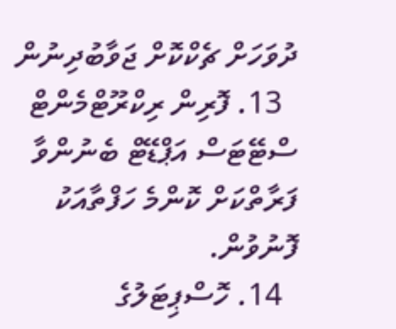ދުވަހަށް ޗެކްކޮށް ޖަވާބުދިނުން
  13. ފޮރިން ރިކްރޫޓްމެންޓް ސްޓޭޓަސް އަޕްޑޭޓް ބެނުންވާ ފަރާތްކަށް ކޮންމެ ހަފްތާއަކު ފޮނުވުން.
  14. ހޮސްޕިޓަލުގެ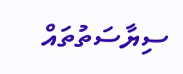ސިޔާސަތުތައް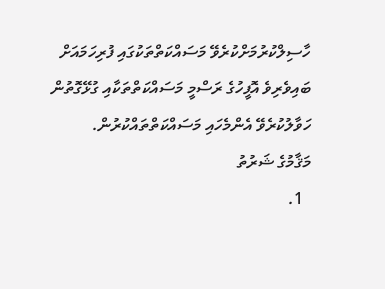ހާސިލްކުރުމަށްކުރެވޭ މަސައްކަތްތަކުގައި ފުރިހަމައަށް ބައިވެރިވެ އޮފީހުގެ ރަސްމީ މަސައްކަތްތަކާއި ގުޅޭގޮތުން ހަވާލުކުރެވޭ އެންމެހައި މަސައްކަތްތައްކުރުން.
މަޤާމުގެ ޝަރުތު
  1.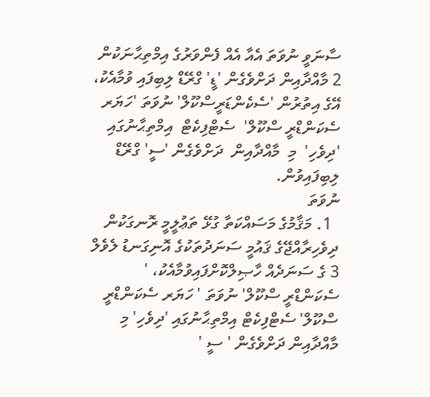ސާނަވީ ނުވަތަ އެއާ އެއް ފެންވަރުގެ އިމްތިޙާނަކުން 2 މާއްދާއިން ދަށްވެގެން 'ޑީ' ގްރޭޑް ލިބިފައި ވުމާއެކު، އޭގެ އިތުރުން 'ސެކެންޑަރީސްކޫލް' ނުވަތަ 'ހަޔަރ ސެކަންޑްރީ ސްކޫލް'  ސެޓްފިކެޓް  އިމްތިޙާނުގައި  'ދިވެހި'  މި  މާއްދާއިން  ދަށްވެގެން 'ސީ' ގްރޭޑް ލިބިފައިވުން.
ނުވަތަ
  1. މަޤާމުގެ މަސައްކަތާ ގުޅޭ ތަޢުލީމީ ރޮނގަކުން ދިވެހިރާއްޖޭގެ ޤައުމީ ސަނަދުތަކުގެ އޮނިގަނޑު ލެވެލް 3 ގެ ސަނަދެއް ހާޞިލްކޮށްފައިވުމާއެކު، ' ސެކަންޑްރީ ސްކޫލް' ނުވަތަ ' ހަޔަރ ސެކަންޑްރީ ސްކޫލް' ސެޓްފިކެޓް އިމްތިޙާނުގައި 'ދިވެހި' މި މާއްދާއިން ދަށްވެގެން ' ސީ '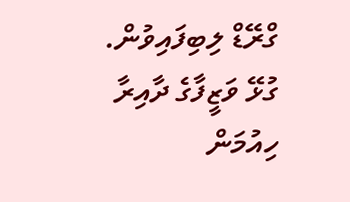ގްރޭޑް ލިބިފައިވުން.
ގުޅޭ ވަޒީފާގެ ދާއިރާ
ހިއުމަން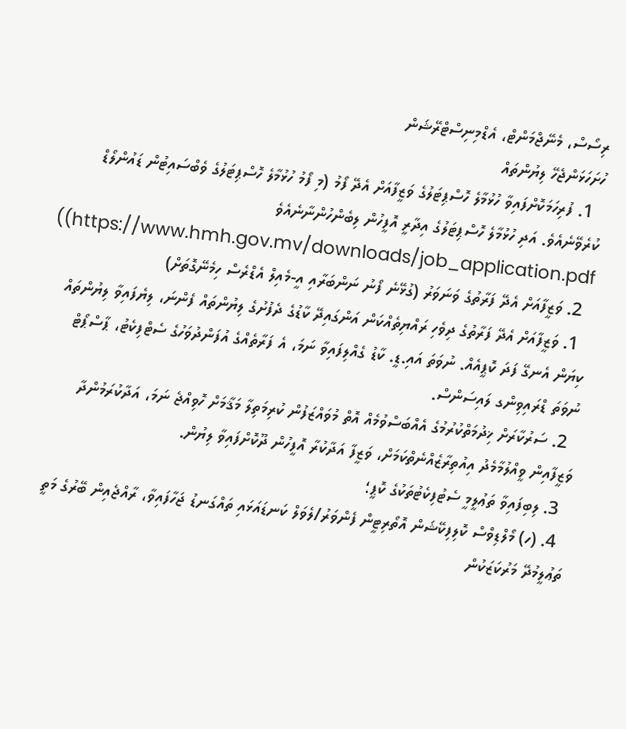ރިސޯސް، މެނޭޖްމަންޓް، އެޑްމިނިސްޓްރޭޝަން
ހުށަހަޅަންޖެހޭ ލިޔުންތައް
  1. ފުރިހަމަކޮށްފައިވާ ހުޅުމާލެ ހޮސްޕިޓަލުގެ ވަޒީފާއަށް އެދޭ ފޯމު (މި ފޯމު ހުޅުމާލެ ހޮސްޕިޓަލުގެ ވެބްސައިޓުން ޑައުންލޯޑް ކުރެވޭނެއެވެ. އަދި ހުޅުމާލެ ހޮސްޕިޓަލުގެ އިދާރީ އޮފީހުން ލިބެންހުންނާނެއެވެ https://www.hmh.gov.mv/downloads/job_application.pdf))
  2. ވަޒީފާއަށް އެދޭ ފަރާތުގެ ވަނަވަރު (ގުޅޭނެ ފޯނު ނަންބަރާއި އީ-މެއިލް އެޑްރެސް ހިމެނޭގޮތަށް)
  1. ވަޒީފާއަށް އެދޭ ފަރާތުގެ ދިވެހި ރައްޔިތެއްކަން އަންގައިދޭ ކާޑުގެ ދެފުށުގެ ލިޔުންތައް ފެންނަ، ލިޔެފައިވާ ލިޔުންތައް ކިޔަން އެނގޭ ފަދަ ކޮޕީއެއް. ނުވަތަ އައި.ޑީ. ކާޑު ގެއްލިފައިވާ ނަމަ، އެ ފަރާތެއްގެ އުފަންދުވަހުގެ ސެޓްފިކެޓު، ޕާސްޕޯޓް ނުވަތަ ޑްރައިވިންގ ލައިސަންސް.
  2. ސަރުކާރަށް ޚިދުމަތްކުރުމުގެ އެއްބަސްވުމެއް އޮތް މުވައްޒަފުން ކުރިމަތިލާ މަޤާމަށް ހޮވިއްޖެ ނަމަ، އަދާކުރަމުންދާ ވަޒީފާއިން ވީއްލުމާމެދު އިއުތިރާޒެއްނެތްކަމަށް، ވަޒީފާ އަދާކުރާ އޮފީހުން ދޫކޮށްފައިވާ ލިޔުން.
  3. ލިބިފައިވާ ތަޢުލީމީ ސެޓުފިކެޓުތަކުގެ ކޮޕީ؛
  4. (ހ) މޯލްޑިވްސް ކޮލިފިކޭޝަން އޮތޯރިޓީން ފެންވަރު/ލެވަލް ކަނޑައަޅައި ތައްގަނޑު ޖަހާފައިވާ، ރާއްޖެއިން ބޭރުގެ މަތީ ތަޢުލީމުދޭ މަރުކަޒަކުން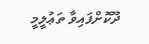ދޫކޮށްފައިވާ ތަޢުލީމީ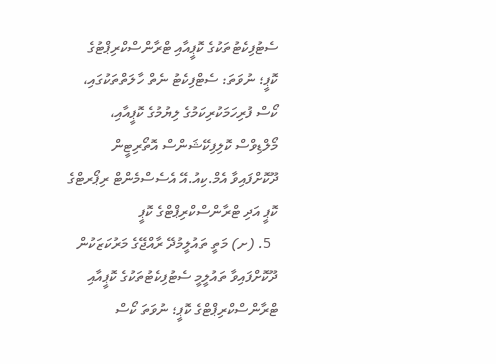ސެޓުފިކެޓުތަކުގެ ކޮޕީއާއި ޓްރާންސްކްރިޕްޓުގެ ކޮޕީ؛ ނުވަތަ: ސެޓްފިކެޓު ނެތް ހާލަތްތަކުގައި، ކޯސް ފުރިހަމަކުރިކަމުގެ ލިޔުމުގެ ކޮޕީއާއި، މޯލްޑިވްސް ކޮލިފިކޭޝަންސް އޮތޯރިޓީން ދޫކޮށްފައިވާ އެމް.ކިއު.އޭ އެސެސްމެންޓް ރިޕޯރޓްގެ ކޮޕީ އަދި ޓްރާންސްކްރިޕްޓްގެ ކޮޕީ
  5. (ށ) މަތީ ތައުލީމުދޭ ރާއްޖޭގެ މަރުކަޒަކުން ދޫކޮށްފައިވާ ތައުލީމީ ސެޓުފިކެޓުތަކުގެ ކޮޕީއާއި ޓްރާންސްކްރިޕްޓްގެ ކޮޕީ؛ ނުވަތަ ކޯސް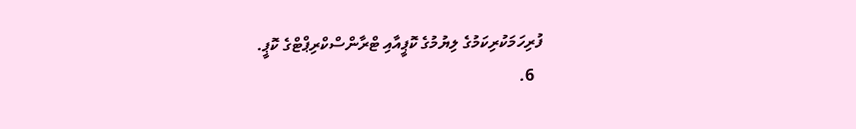ފުރިހަމަކުރިކަމުގެ ލިޔުމުގެ ކޮޕީއާއި ޓްރާންސްކްރިޕްޓްގެ ކޮޕީ.
  6.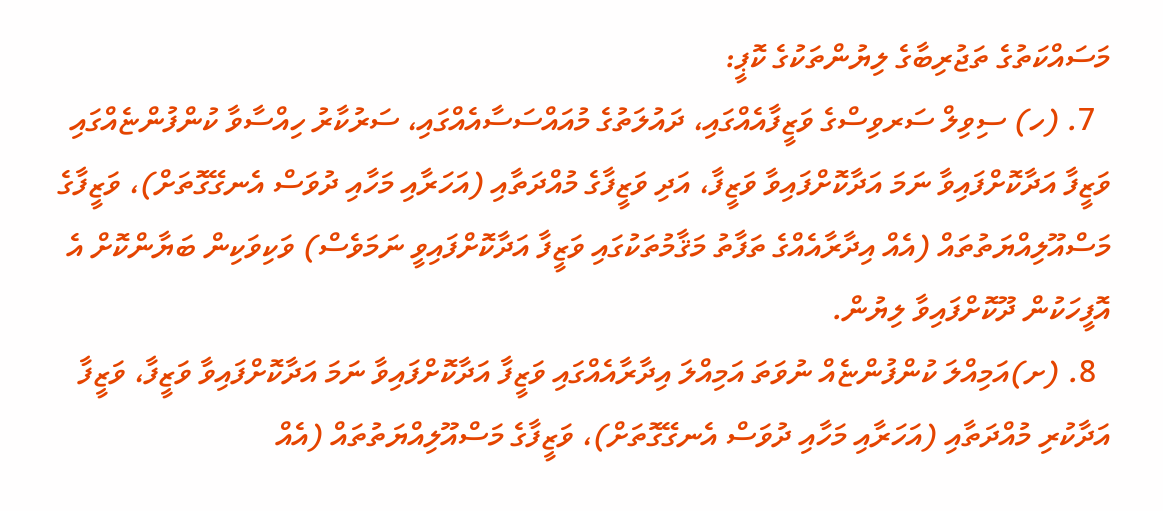މަސައްކަތުގެ ތަޖުރިބާގެ ލިޔުންތަކުގެ ކޮޕީ:
  7. (ހ) ސިވިލް ސަރވިސްގެ ވަޒީފާއެއްގައި، ދައުލަތުގެ މުއައްސަސާއެއްގައި، ސަރުކާރު ހިއްސާވާ ކުންފުންޏެއްގައި ވަޒީފާ އަދާކޮށްފައިވާ ނަމަ އަދާކޮށްފައިވާ ވަޒީފާ، އަދި ވަޒީފާގެ މުއްދަތާއި (އަހަރާއި މަހާއި ދުވަސް އެނގޭގޮތަށް)، ވަޒީފާގެ މަސްއޫލިއްޔަތުތައް (އެއް އިދާރާއެއްގެ ތަފާތު މަޤާމުތަކުގައި ވަޒީފާ އަދާކޮށްފައިވީ ނަމަވެސް) ވަކިވަކިން ބަޔާންކޮށް އެ އޮފީހަކުން ދޫކޮށްފައިވާ ލިޔުން.
  8. (ށ)އަމިއްލަ ކުންފުންޏެއް ނުވަތަ އަމިއްލަ އިދާރާއެއްގައި ވަޒީފާ އަދާކޮށްފައިވާ ނަމަ އަދާކޮށްފައިވާ ވަޒީފާ، ވަޒީފާ އަދާކުރި މުއްދަތާއި (އަހަރާއި މަހާއި ދުވަސް އެނގޭގޮތަށް)، ވަޒީފާގެ މަސްއޫލިއްޔަތުތައް (އެއް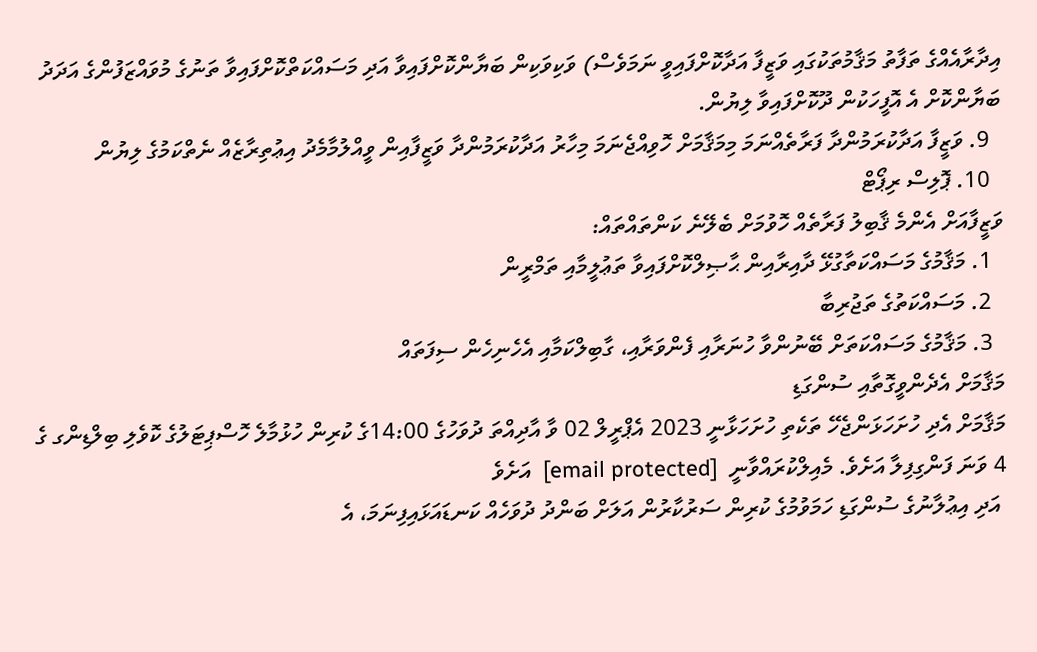އިދާރާއެއްގެ ތަފާތު މަޤާމުތަކުގައި ވަޒީފާ އަދާކޮށްފައިވީ ނަމަވެސް) ވަކިވަކިން ބަޔާންކޮށްފައިވާ އަދި މަސައްކަތްކޮށްފައިވާ ތަނުގެ މުވައްޒަފުންގެ އަދަދު ބަޔާންކޮށް އެ އޮފީހަކުން ދޫކޮށްފައިވާ ލިޔުން.
  9. ވަޒީފާ އަދާކުރަމުންދާ ފަރާތެއްނަމަ މިމަޤާމަށް ހޮވިއްޖެނަމަ މިހާރު އަދާކުރަމުންދާ ވަޒީފާއިން ވީއްލުމާމެދު އިޢުތިރާޒެއް ނެތްކަމުގެ ލިޔުން
  10. ޕޮލިސް ރިޕޯޓް
ވަޒީފާއަށް އެންމެ ޤާބިލު ފަރާތެއް ހޮވުމަށް ބެލޭނެ ކަންތައްތައް:
  1. މަޤާމުގެ މަސައްކަތާގުޅޭ ދާއިރާއިން ޙާޞިލްކޮށްފައިވާ ތަޢުލީމާއި ތަމްރީން
  2. މަސައްކަތުގެ ތަޖުރިބާ
  3. މަޤާމުގެ މަސައްކަތަށް ބޭނުންވާ ހުނަރާއި ފެންވަރާއި، ގާބިލްކަމާއި އެހެނިހެން ސިފަތައް
މަޤާމަށް އެދެންވީގޮތާއި ސުންގަޑި
މަޤާމަށް އެދި ހުށަހަޅަންޖެހޭ ތަކެތި ހުށަހަޅާނީ 2023 އެޕްރީލް 02 ވާ އާދިއްތަ ދުވަހުގެ 14:00ގެ ކުރިން ހުޅުމާލެ ހޮސްޕިޓަލުގެ ކޮވެލި ބިލްޑިންގ ގެ 4 ވަނަ ފަންގިފިލާ އަށެވެ. މެއިލްކުރައްވާނީ  [email protected]  އަށެވެ
 އަދި އިޢުލާނުގެ ސުންގަޑި ހަމަވުމުގެ ކުރިން ސަރުކާރުން އަލަށް ބަންދު ދުވަހެއް ކަނޑައަޅައިފިނަމަ، އެ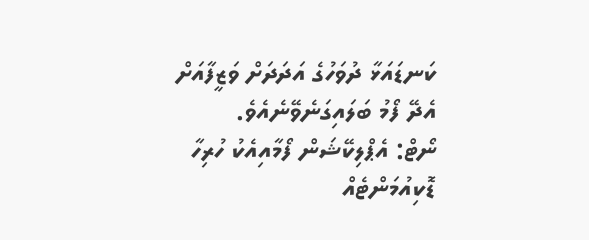ކަނޑައަޅާ ދުވަހުގެ އަދަދަށް ވަޒީފާއަށް އެދޭ ފޯމު ބަލައިގަނެވޭނެއެވެ.
ނޯޓް: އެޕްލިކޭޝަން ފޯމާއިއެކު ހުރިހާ ޑޮކިއުމަންޓެއް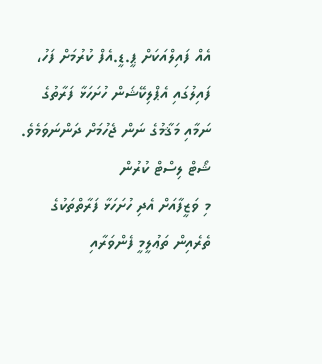އެއް ފައިލްއަކަށް ޕީ.ޑީ.އެފް ކުރުމަށް ފަހު، ފައިލުގައި އެޕްލިކޭޝަން ހުށަހަޅާ ފަރާތުގެ ނަމާއި މަޤާމުގެ ނަން ޖެހުމަށް ދަންނަވަމެވެ.
ޝޯޓް ލިސްޓް ކުރުން
މި ވަޒީފާއަށް އެދި ހުށަހަޅާ ފަރާތްތަކުގެ ތެރެއިން ތަޢުލީމީ ފެންވަރާއި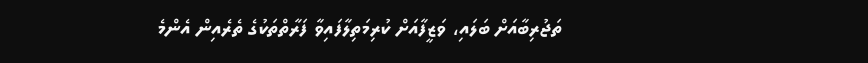ތަޖުރިބާއަށް ބަލައި، ވަޒީފާއަށް ކުރިމަތިލާފައިވާ ފަރާތްތަކުގެ ތެރެއިން އެންމެ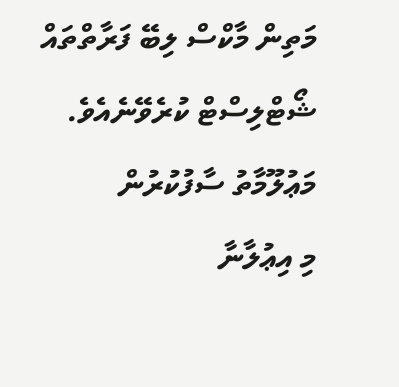މަތިން މާކްސް ލިބޭ ފަރާތްތައް ޝޯޓްލިސްޓް ކުރެވޭނެއެވެ.
މަޢުލޫމާތު ސާފުކުރުން
މި އިޢުލާނާ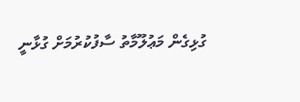ގުޅިގެން މަޢުލޫމާތު ސާފުކުރުމަށް ގުޅާނީ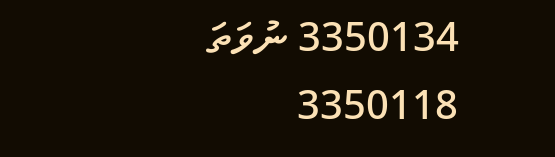3350134 ނުވަތަ 3350118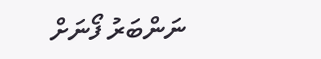ނަންބަރު ފޯނަށް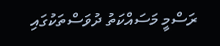ރަސްމީ މަސައްކަތު ދުވަސްތަކުގައި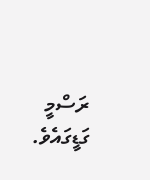ރަސްމީ ގަޑީގައެވެ.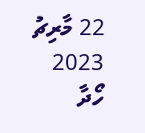22 މާރިޗު 2023
ހޯދާ